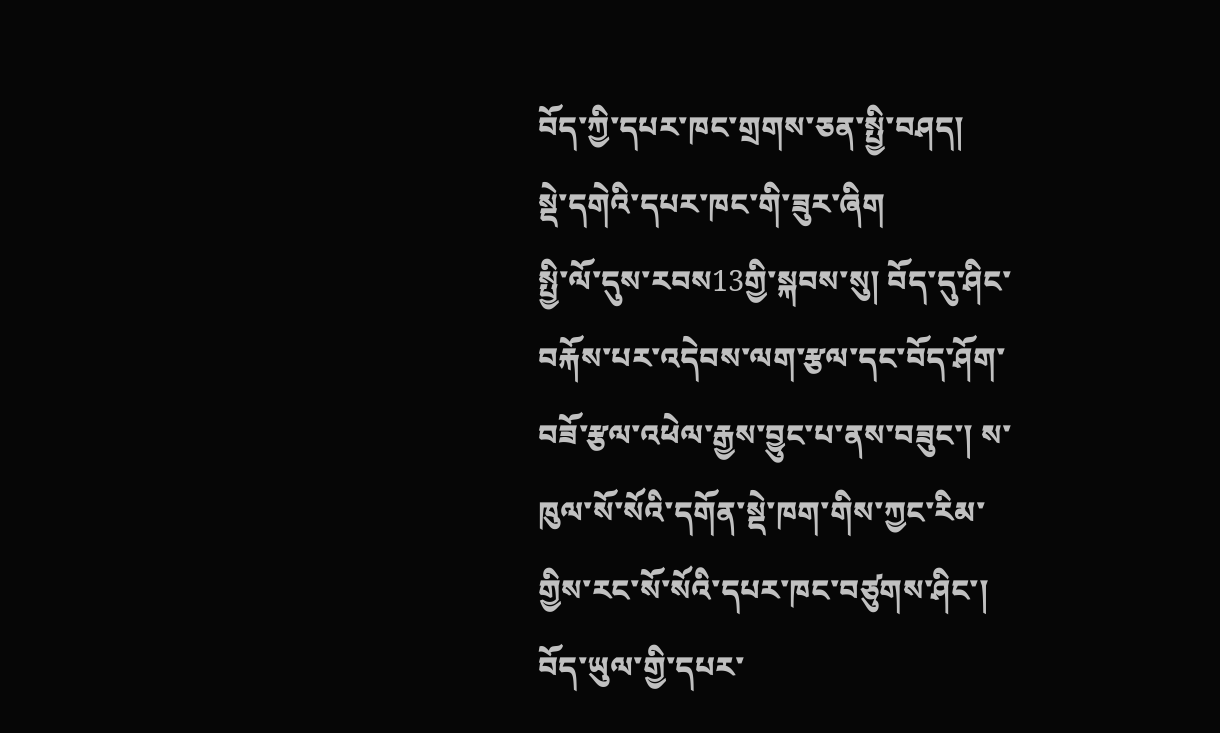བོད་ཀྱི་དཔར་ཁང་གྲགས་ཅན་སྤྱི་བཤད།
སྡེ་དགེའི་དཔར་ཁང་གི་ཟུར་ཞིག
སྤྱི་ལོ་དུས་རབས13གྱི་སྐབས་སུ། བོད་དུ་ཤིང་བརྐོས་པར་འདེབས་ལག་རྩལ་དང་བོད་ཤོག་བཟོ་རྩལ་འཕེལ་རྒྱས་བྱུང་པ་ནས་བཟུང་། ས་ཁུལ་སོ་སོའི་དགོན་སྡེ་ཁག་གིས་ཀྱང་རིམ་གྱིས་རང་སོ་སོའི་དཔར་ཁང་བཙུགས་ཤིང་། བོད་ཡུལ་གྱི་དཔར་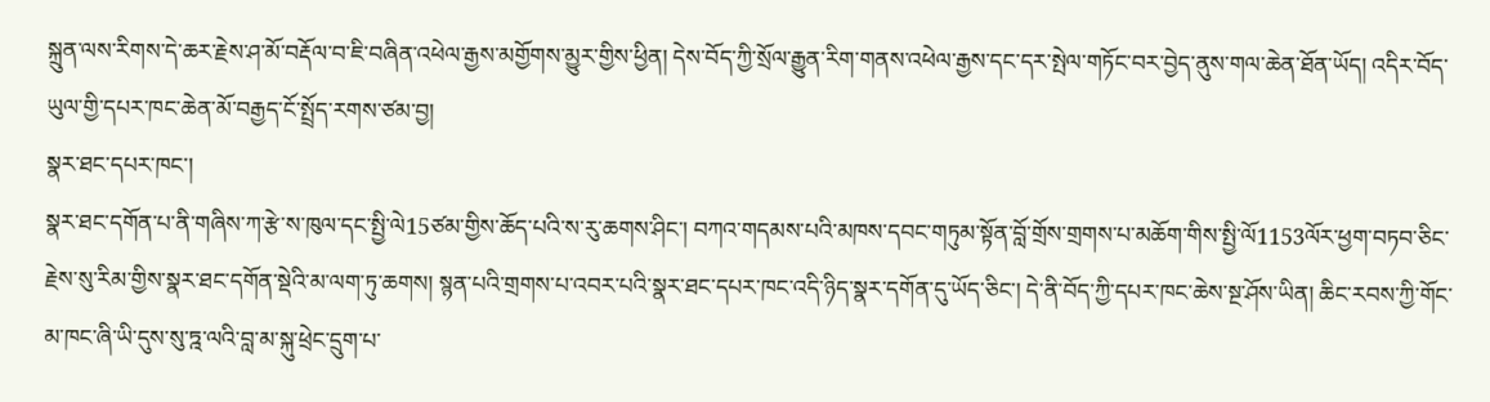སྐྲུན་ལས་རིགས་དེ་ཆར་རྗེས་ཤ་མོ་བརྡོལ་བ་ཇི་བཞིན་འཕེལ་རྒྱས་མགྱོགས་མྱུར་གྱིས་ཕྱིན། དེས་བོད་ཀྱི་སྲོལ་རྒྱུན་རིག་གནས་འཕེལ་རྒྱས་དང་དར་སྤེལ་གཏོང་བར་བྱེད་ནུས་གལ་ཆེན་ཐོན་ཡོད། འདིར་བོད་ཡུལ་གྱི་དཔར་ཁང་ཆེན་མོ་བརྒྱད་ངོ་སྤྲོད་རགས་ཙམ་བྱ།
སྣར་ཐང་དཔར་ཁང་།
སྣར་ཐང་དགོན་པ་ནི་གཞིས་ཀ་རྩེ་ས་ཁུལ་དང་སྤྱི་ལེ15ཙམ་གྱིས་ཆོད་པའི་ས་རུ་ཆགས་ཤིང་། བཀའ་གདམས་པའི་མཁས་དབང་གཏུམ་སྟོན་བློ་གྲོས་གྲགས་པ་མཆོག་གིས་སྤྱི་ལོ1153ལོར་ཕྱག་བཏབ་ཅིང་རྗེས་སུ་རིམ་གྱིས་སྣར་ཐང་དགོན་སྡེའི་མ་ལག་ཏུ་ཆགས། སྙན་པའི་གྲགས་པ་འབར་པའི་སྣར་ཐང་དཔར་ཁང་འདི་ཉིད་སྣར་དགོན་དུ་ཡོད་ཅིང་། དེ་ནི་བོད་ཀྱི་དཔར་ཁང་ཆེས་སྔ་ཤོས་ཡིན། ཆིང་རབས་ཀྱི་གོང་མ་ཁང་ཞི་ཡི་དུས་སུ་ཏྰ་ལའི་བླ་མ་སྐུ་ཕྲེང་དྲུག་པ་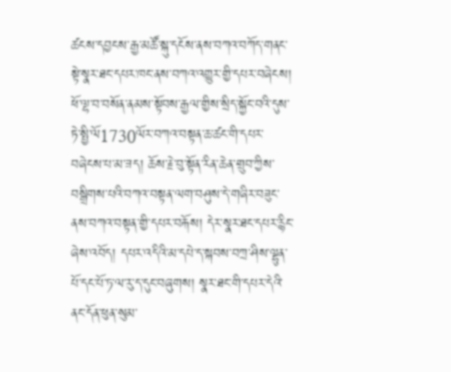ཚངས་དབྱངས་རྒྱ་མཚོ་སྐུ་དངོས་ནས་བཀའ་བཀོད་གནང་སྟེ་སྣར་ཐང་དཔར་ཁང་ནས་བཀའ་འགྱུར་གྱི་དཔར་བཞེངས། ཕོ་ལྷ་བ་བསོན་ནམས་སྟོབས་རྒྱལ་གྱིས་སྲིད་སྐྱོང་བའི་དུས་ཏེ་སྤྱི་ལོ1730ལོར་བཀའ་བསྟན་ཆ་ཚང་གི་དཔར་བཞེངས་པ་མ་ཟད། ཆོས་རྗེ་བུ་སྟོན་རིན་ཆེན་གྲུབ་ཀྱིས་བསྒྲིགས་པའི་བཀའ་བསྟན་ལག་བཤུས་དེ་གཞིར་བཟུང་ནས་བཀའ་བསྟན་གྱི་དཔར་བརྐོས། དེར་སྣར་ཐང་དཔར་རྙིང་ཞེས་འབོད། དཔར་འདིའི་མ་དཔེ་ད་སྐབས་བཀྲ་ཤིས་ལྷུན་པོ་དང་པོ་ཏ་ལ་རུ་ད་དུང་བཞུགས། སྣར་ཐང་གི་དཔར་དེའི་ནང་དོན་ཕུན་སུམ་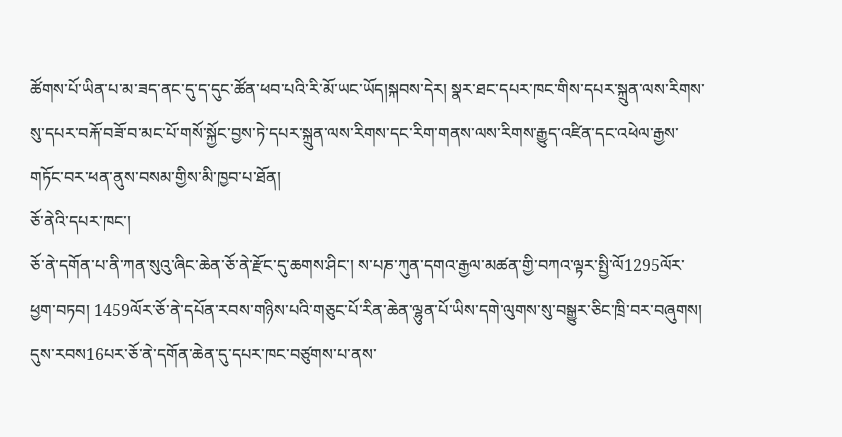ཚོགས་པོ་ཡིན་པ་མ་ཟད་ནང་དུ་ད་དུང་ཚོན་ཕབ་པའི་རི་མོ་ཡང་ཡོད།སྐབས་དེར། སྣར་ཐང་དཔར་ཁང་གིས་དཔར་སྐྲུན་ལས་རིགས་སུ་དཔར་བརྐོ་བཟོ་བ་མང་པོ་གསོ་སྐྱོང་བྱས་ཏེ་དཔར་སྐྲུན་ལས་རིགས་དང་རིག་གནས་ལས་རིགས་རྒྱུད་འཛིན་དང་འཕེལ་རྒྱས་གཏོང་བར་ཕན་ནུས་བསམ་གྱིས་མི་ཁྱབ་པ་ཐོན།
ཅོ་ནེའི་དཔར་ཁང་།
ཅོ་ནེ་དགོན་པ་ནི་ཀན་སུའུ་ཞིང་ཆེན་ཅོ་ནེ་རྫོང་དུ་ཆགས་ཤིང་། ས་པཎ་ཀུན་དགའ་རྒྱལ་མཚན་གྱི་བཀའ་ལྟར་སྤྱི་ལོ1295ལོར་ཕྱག་བཏབ། 1459ལོར་ཅོ་ནེ་དཔོན་རབས་གཉིས་པའི་གཅུང་པོ་རིན་ཆེན་ལྷུན་པོ་ཡིས་དགེ་ལུགས་སུ་བསྒྱུར་ཅིང་ཁྲི་བར་བཞུགས། དུས་རབས16པར་ཅོ་ནེ་དགོན་ཆེན་དུ་དཔར་ཁང་བཙུགས་པ་ནས་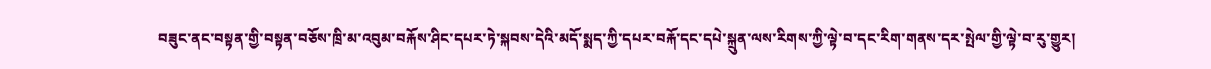བཟུང་ནང་བསྟན་གྱི་བསྟན་བཅོས་ཁྲི་མ་འབུམ་བརྐོས་ཤིང་དཔར་ཏེ་སྐབས་དེའི་མདོ་སྨད་ཀྱི་དཔར་བརྐོ་དང་དཔེ་སྐྲུན་ལས་རིགས་ཀྱི་ལྟེ་བ་དང་རིག་གནས་དར་སྤེལ་གྱི་ལྟེ་བ་རུ་གྱུར།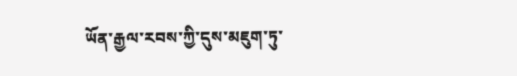ཡོན་རྒྱལ་རབས་ཀྱི་དུས་མཇུག་ཏུ་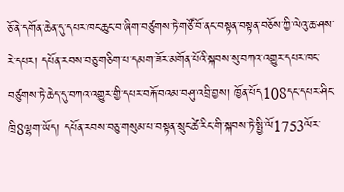ཅོ་ནེ་དགོན་ཆེན་དུ་དཔར་ཁང་ཆུང་བ་ཞིག་བཙུགས་ཏེ་གཙོ་བོ་ནང་བསྟན་བསྟན་བཅོས་ཀྱི་ལེའུ་ཆ་ཤས་རེ་དཔར། དཔོན་རབས་བཅུ་གཅིག་པ་དམག་ཟོར་མགོན་པོའི་སྐབས་སུ་བཀའ་འགྱུར་དཔར་ཁང་བཙུགས་ཏེ་ཆེད་དུ་བཀའ་འགྱུར་གྱི་དཔར་བརྐོ་བའམ་བཤུ་འབྲི་བྱས། ཁྱོན་པོད108དང་དཔར་ཤིང་ཁྲི8ལྷག་ཡོད། དཔོན་རབས་བཅུ་གསུམ་པ་བསྟན་སྲུང་ཚེ་རིང་གི་སྐབས་ཏེ་སྤྱི་ལོ1753ལོར་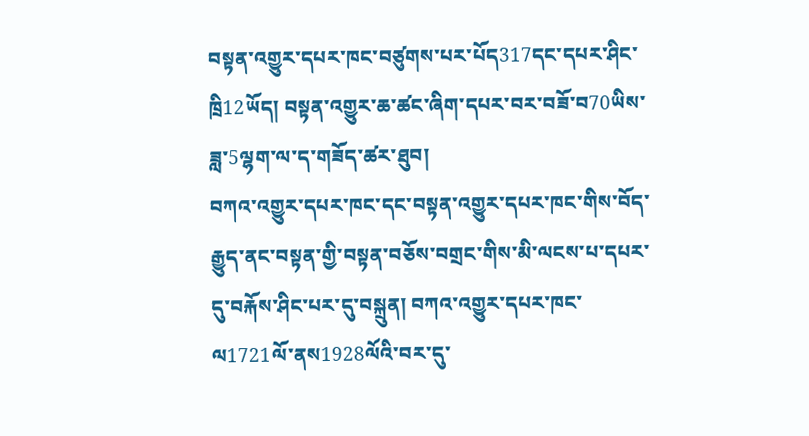བསྟན་འགྱུར་དཔར་ཁང་བཙུགས་པར་པོད317དང་དཔར་ཤིང་ཁྲི12ཡོད། བསྟན་འགྱུར་ཆ་ཚང་ཞིག་དཔར་བར་བཟོ་བ70ཡིས་ཟླ་5ལྷག་ལ་ད་གཟོད་ཚར་ཐུབ།
བཀའ་འགྱུར་དཔར་ཁང་དང་བསྟན་འགྱུར་དཔར་ཁང་གིས་བོད་རྒྱུད་ནང་བསྟན་གྱི་བསྟན་བཅོས་བགྲང་གིས་མི་ལངས་པ་དཔར་དུ་བརྐོས་ཤིང་པར་དུ་བསྐྲུན། བཀའ་འགྱུར་དཔར་ཁང་ལ1721ལོ་ནས1928ལོའི་བར་དུ་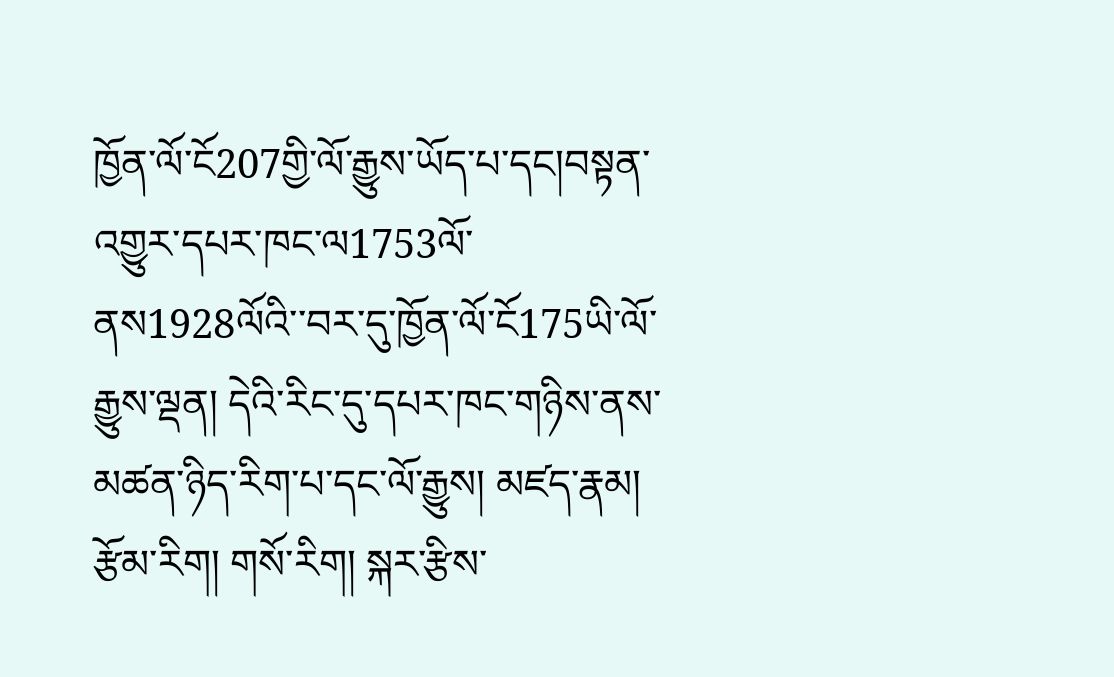ཁྱོན་ལོ་ངོ207གྱི་ལོ་རྒྱུས་ཡོད་པ་དང།བསྟན་འགྱུར་དཔར་ཁང་ལ1753ལོ་ནས1928ལོའི་་བར་དུ་ཁྱོན་ལོ་ངོ175ཡི་ལོ་རྒྱུས་ལྡན། དེའི་རིང་དུ་དཔར་ཁང་གཉིས་ནས་མཚན་ཉིད་རིག་པ་དང་ལོ་རྒྱུས། མཛད་རྣམ། རྩོམ་རིག། གསོ་རིག། སྐར་རྩིས་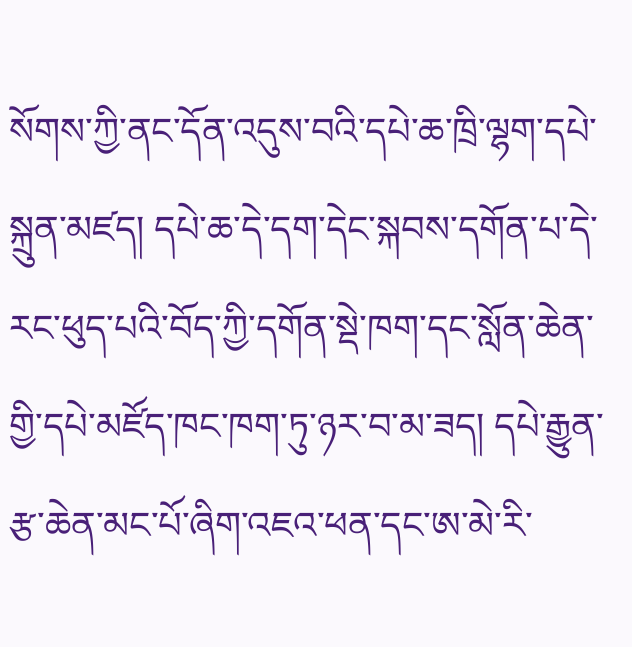སོགས་ཀྱི་ནང་དོན་འདུས་བའི་དཔེ་ཆ་ཁྲི་ལྷག་དཔེ་སྐྲུན་མཛད། དཔེ་ཆ་དེ་དག་དེང་སྐབས་དགོན་པ་དེ་རང་ཕུད་པའི་བོད་ཀྱི་དགོན་སྡེ་ཁག་དང་སློན་ཆེན་གྱི་དཔེ་མཛོད་ཁང་ཁག་ཏུ་ཉར་བ་མ་ཟད། དཔེ་རྒྱུན་རྩ་ཆེན་མང་པོ་ཞིག་འཇའ་ཕན་དང་ཨ་མེ་རི་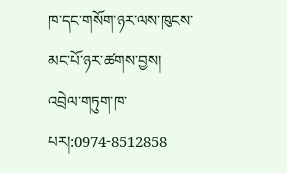ཁ་དང་གསོག་ཉར་ལས་ཁུངས་མང་པོ་ཉར་ཚགས་བྱས།
འབྲེལ་གཏུག་ཁ་པར།:0974-8512858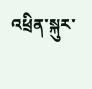འཕྲིན་སྐུར་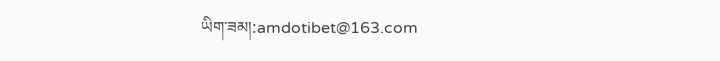ཡིག་ཟམ།:amdotibet@163.com